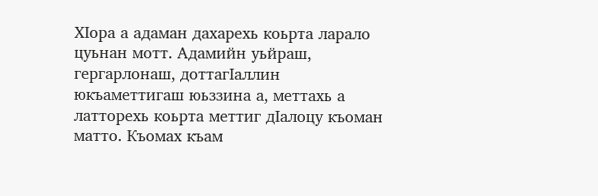ХIора а адаман дахарехь коьрта ларало цуьнан мотт. Адамийн уьйраш, гергарлонаш, доттагIаллин юкъаметтигаш юьззина а, меттахь а латторехь коьрта меттиг дIалоцу къоман матто. Къомах къам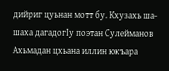дийриг цуьнан мотт бу. Кхузахь ша-шаха дагадогIу поэтан Сулейманов Ахьмадан цхьана иллин юкъара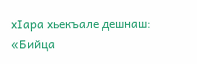хIара хьекъале дешнаш: «Бийца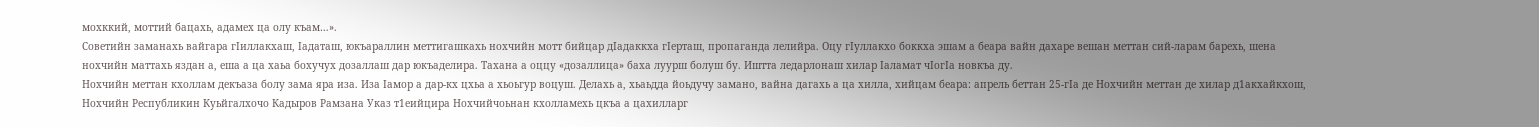мохккий, моттий бацахь, адамех ца олу къам…».
Советийн заманахь вайгара гIиллакхаш, Iадаташ, юкъараллин меттигашкахь нохчийн мотт бийцар дIадаккха гIерташ, пропаганда лелийра. Оцу гIуллакхо боккха эшам а беара вайн дахаре вешан меттан сий-ларам барехь, шена нохчийн маттахь яздан а, еша а ца хаьа бохучух дозаллаш дар юкъаделира. Тахана а оццу «дозаллица» баха луурш болуш бу. Иштта ледарлонаш хилар Iаламат чIогIа новкъа ду.
Нохчийн меттан кхоллам декъаза болу зама яра иза. Иза Iамор а дар-кх цхьа а хьоьгур воцуш. Делахь а, хьаьдда йоьдучу замано, вайна дагахь а ца хилла, хийцам беара: апрель беттан 25-гIа де Нохчийн меттан де хилар д1акхайкхош, Нохчийн Республикин Куьйгалхочо Кадыров Рамзана Указ т1еийцира Нохчийчоьнан кхолламехь цкъа а цахилларг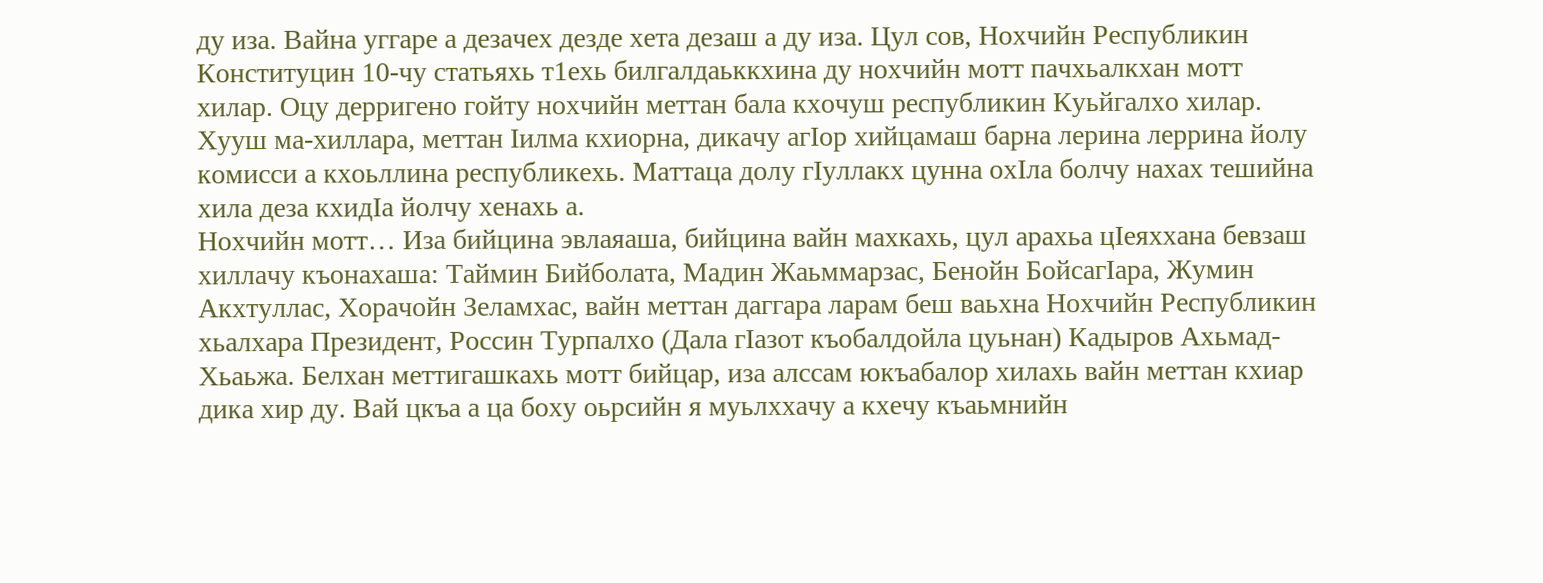ду иза. Вайна уггаре а дезачех дезде хета дезаш а ду иза. Цул сов, Нохчийн Республикин Конституцин 10-чу статьяхь т1ехь билгалдаьккхина ду нохчийн мотт пачхьалкхан мотт хилар. Оцу дерригено гойту нохчийн меттан бала кхочуш республикин Куьйгалхо хилар. Хууш ма-хиллара, меттан Iилма кхиорна, дикачу агIор хийцамаш барна лерина леррина йолу комисси а кхоьллина республикехь. Маттаца долу гIуллакх цунна охIла болчу нахах тешийна хила деза кхидIа йолчу хенахь а.
Нохчийн мотт… Иза бийцина эвлаяаша, бийцина вайн махкахь, цул арахьа цIеяххана бевзаш хиллачу къонахаша: Таймин Бийболата, Мадин Жаьммарзас, Бенойн БойсагIара, Жумин Акхтуллас, Хорачойн Зеламхас, вайн меттан даггара ларам беш ваьхна Нохчийн Республикин хьалхара Президент, Россин Турпалхо (Дала гIазот къобалдойла цуьнан) Кадыров Ахьмад-Хьаьжа. Белхан меттигашкахь мотт бийцар, иза алссам юкъабалор хилахь вайн меттан кхиар дика хир ду. Вай цкъа а ца боху оьрсийн я муьлххачу а кхечу къаьмнийн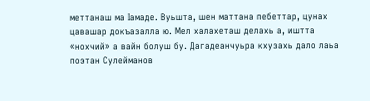меттанаш ма Iамаде. Вуьшта, шен маттана пебеттар, цунах цавашар докъазалла ю. Мел халахеташ делахь а, иштта «нохчий» а вайн болуш бу. Дагадеанчуьра кхузахь дало лаьа поэтан Сулейманов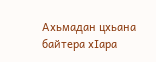Ахьмадан цхьана байтера хIара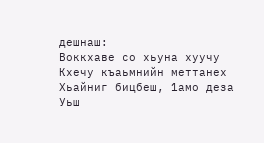дешнаш:
Воккхаве со хьуна хуучу
Кхечу къаьмнийн меттанех
Хьайниг бицбеш, 1амо деза
Уьш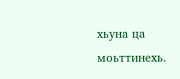хьуна ца моьттинехь.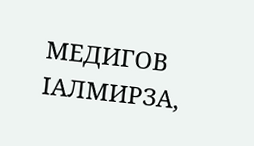МЕДИГОВ IАЛМИРЗА,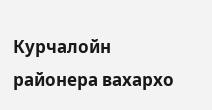Курчалойн районера вахархо